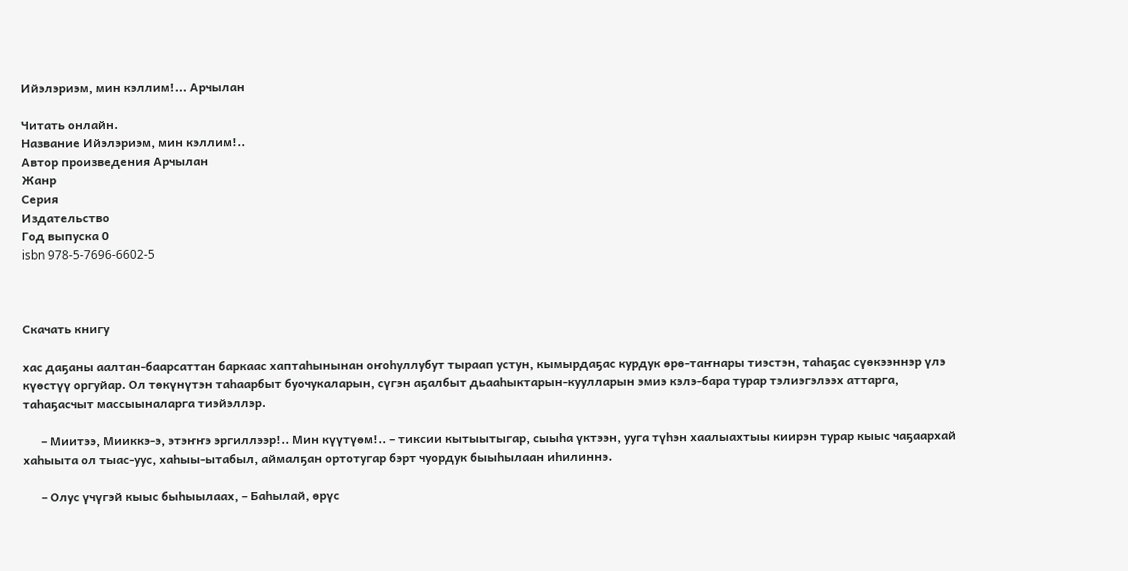Ийэлэриэм, мин кэллим!... Арчылан

Читать онлайн.
Название Ийэлэриэм, мин кэллим!..
Автор произведения Арчылан
Жанр
Серия
Издательство
Год выпуска 0
isbn 978-5-7696-6602-5



Скачать книгу

хас даҕаны аалтан-баарсаттан баркаас хаптаһынынан оҥоһуллубут тыраап устун, кымырдаҕас курдук өрө-таҥнары тиэстэн, таһаҕас сүөкээннэр үлэ күөстүү оргуйар. Ол төкүнүтэн таһаарбыт буочукаларын, сүгэн аҕалбыт дьааһыктарын-куулларын эмиэ кэлэ-бара турар тэлиэгэлээх аттарга, таһаҕасчыт массыыналарга тиэйэллэр.

      – Миитээ, Мииккэ-э, этэҥҥэ эргиллээр!.. Мин күүтүөм!.. – тиксии кытыытыгар, сыыһа үктээн, ууга түһэн хаалыахтыы киирэн турар кыыс чаҕаархай хаһыыта ол тыас-уус, хаһыы-ытабыл, аймалҕан ортотугар бэрт чуордук быыһылаан иһилиннэ.

      – Олус үчүгэй кыыс быһыылаах, – Баһылай, өрүс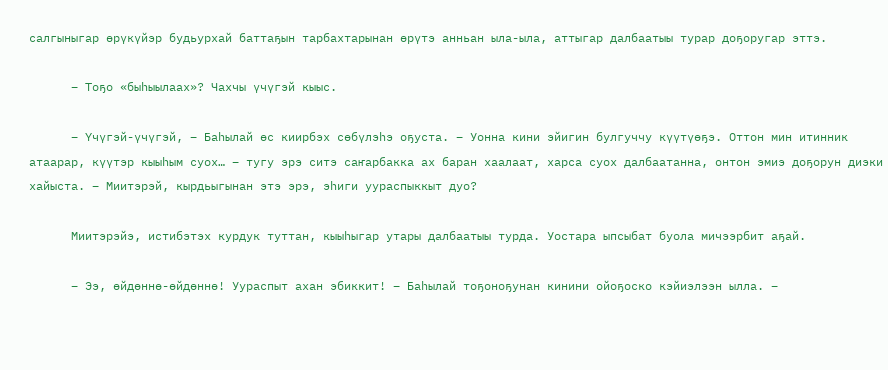салгыныгар өрүкүйэр будьурхай баттаҕын тарбахтарынан өрүтэ анньан ыла-ыла, аттыгар далбаатыы турар доҕоругар эттэ.

      – Тоҕо «быһыылаах»? Чахчы үчүгэй кыыс.

      – Үчүгэй-үчүгэй, – Баһылай өс киирбэх сөбүлэһэ оҕуста. – Уонна кини эйигин булгуччу күүтүөҕэ. Оттон мин итинник атаарар, күүтэр кыыһым суох… – тугу эрэ ситэ саҥарбакка ах баран хаалаат, харса суох далбаатанна, онтон эмиэ доҕорун диэки хайыста. – Миитэрэй, кырдьыгынан этэ эрэ, эһиги уураспыккыт дуо?

      Миитэрэйэ, истибэтэх курдук туттан, кыыһыгар утары далбаатыы турда. Уостара ыпсыбат буола мичээрбит аҕай.

      – Ээ, өйдөннө-өйдөннө! Уураспыт ахан эбиккит! – Баһылай тоҕоноҕунан кинини ойоҕоско кэйиэлээн ылла. –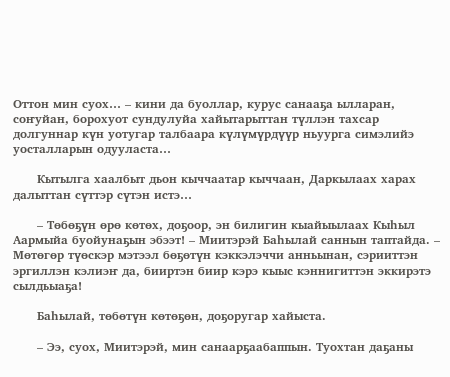Оттон мин суох… – кини да буоллар, курус санааҕа ылларан, соҥуйан, борохуот сундулуйа хайытарыттан түллэн тахсар долгуннар күн уотугар талбаара күлүмүрдүүр ньуурга симэлийэ уосталларын одууласта…

      Кытылга хаалбыт дьон кыччаатар кыччаан, Даркылаах харах далыттан сүттэр сүтэн истэ…

      – Төбөҕүн өрө көтөх, доҕоор, эн билигин кыайыылаах Кыһыл Аармыйа буойунаҕын эбээт! – Миитэрэй Баһылай саннын таптайда. – Мөтөгөр түөскэр мэтээл бөҕөтүн кэккэлэччи анньынан, сэрииттэн эргиллэн кэлиэҥ да, бииртэн биир кэрэ кыыс кэннигиттэн эккирэтэ сылдьыаҕа!

      Баһылай, төбөтүн көтөҕөн, доҕоругар хайыста.

      – Ээ, суох, Миитэрэй, мин санаарҕаабаппын. Туохтан даҕаны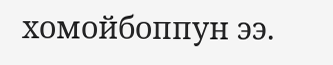хомойбоппун ээ.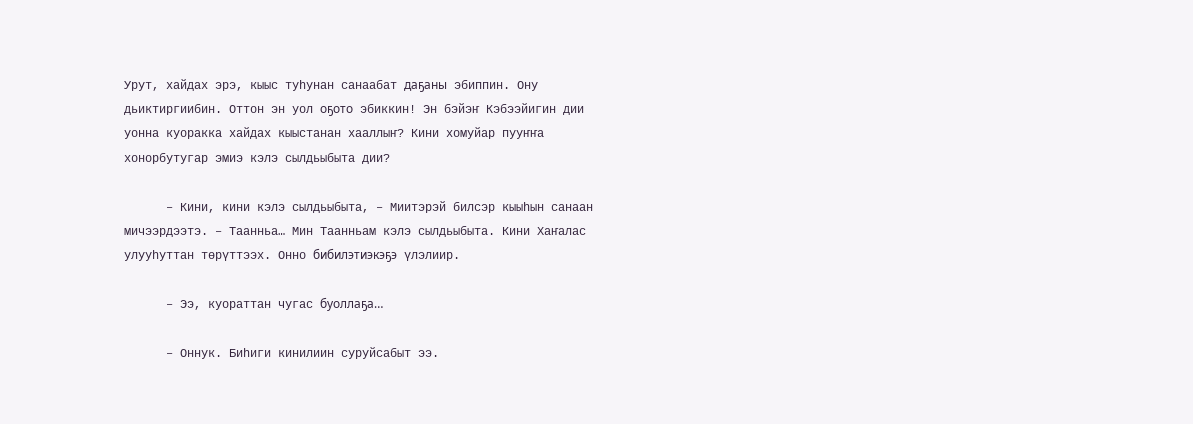Урут, хайдах эрэ, кыыс туһунан санаабат даҕаны эбиппин. Ону дьиктиргиибин. Оттон эн уол оҕото эбиккин! Эн бэйэҥ Кэбээйигин дии уонна куоракка хайдах кыыстанан хааллыҥ? Кини хомуйар пууҥҥа хонорбутугар эмиэ кэлэ сылдьыбыта дии?

      – Кини, кини кэлэ сылдьыбыта, – Миитэрэй билсэр кыыһын санаан мичээрдээтэ. – Таанньа… Мин Таанньам кэлэ сылдьыбыта. Кини Хаҥалас улууһуттан төрүттээх. Онно бибилэтиэкэҕэ үлэлиир.

      – Ээ, куораттан чугас буоллаҕа…

      – Оннук. Биһиги кинилиин суруйсабыт ээ.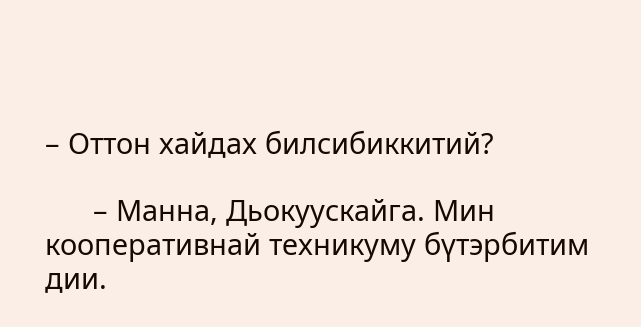– Оттон хайдах билсибиккитий?

      – Манна, Дьокуускайга. Мин кооперативнай техникуму бүтэрбитим дии.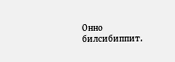Онно билсибиппит.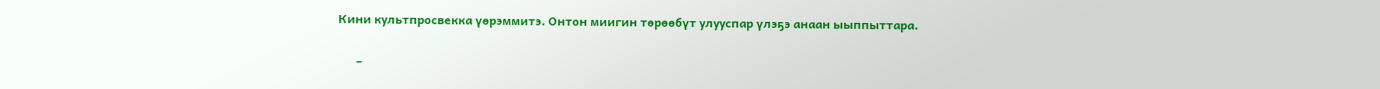Кини культпросвекка үөрэммитэ. Онтон миигин төрөөбүт улууспар үлэҕэ анаан ыыппыттара.

      –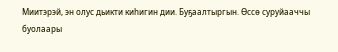Миитэрэй, эн олус дьикти киһигин дии. Буҕаалтыргын. Өссө суруйааччы буолаары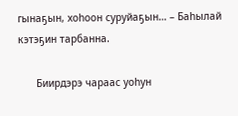гынаҕын, хоһоон суруйаҕын… – Баһылай кэтэҕин тарбанна.

      Биирдэрэ чараас уоһун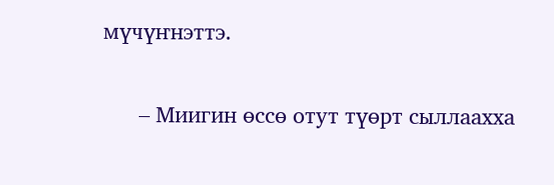мүчүҥнэттэ.

      – Миигин өссө отут түөрт сыллаахха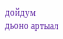дойдум дьоно артыал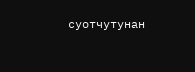суотчутунан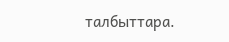талбыттара.